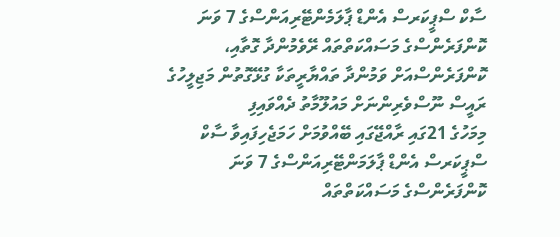ސާކް ސްޕީކަރސް އެންޑް ޕާލަމެންޓޭރިއަންސްގެ 7 ވަނަ ކޮންފަރެންސްގެ މަސައްކަތްތައް ރޭވެމުންދާ ގޮތާއި، ކޮންފަރެންސްއަށް ވަމުންދާ ތައްޔާރީތަކާ ގުޅޭގޮތުން މަޖިލީހުގެ ރައީސް ނޫސްވެރިންނަށް މައުލޫމާތު ދެއްވައިފި
މިމަހުގެ 21ގައި ރާއްޖޭގައި ބޭއްވުމަށް ހަމަޖެހިފައިވާ ސާކް ސްޕީކަރސް އެންޑް ޕާލަމަންޓޭރިއަންސްގެ 7 ވަނަ ކޮންފަރެންސްގެ މަސައްކަތްތައް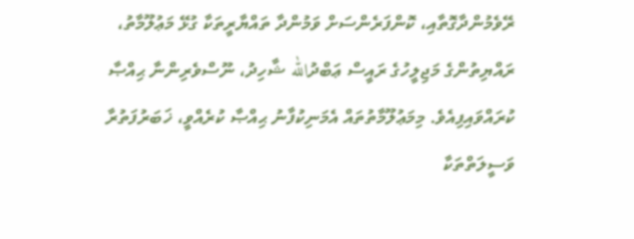ރޭވެމުންދާގޮތާއި، ކޮންފަރެންސަށް ވަމުންދާ ތައްޔާރީތަކާ ގުޅޭ މަޢުލޫމާތު، ރައްޔިތުންގެ މަޖިލީހުގެ ރައީސް ޢަބްދުالله ޝާހިދު، ނޫސްވެރިންނާ ޙިއްޞާ ކުރައްވައިފިއެވެ. މިމަޢުލޫމާތުތައް އެމަނިކުފާނު ޙިއްޞާ ކުރެއްވީ، ޚަބަރުފަތުރާ ވަސީލަތްތަކާ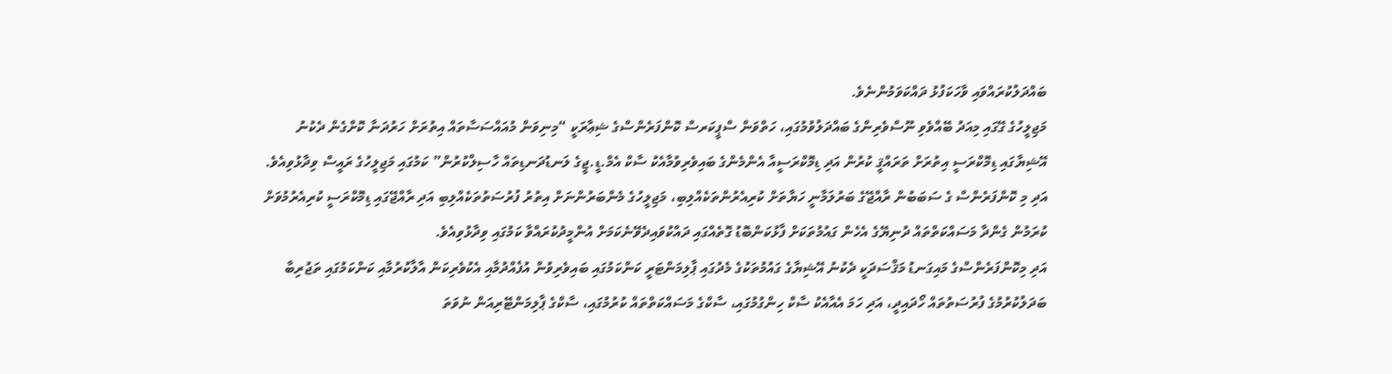ބައްދަލުކުރައްވައި ވާހަކަފުޅު ދައްކަވަމުންނެވެ.
މަޖިލީހުގެ ގޭގައި މިއަދު ބޭއްވެވި ނޫސްވެރިންގެ ބައްދަލުވުމުގައި، ހަތްވަން ސްޕީކަރސް ކޮންފަރެންސްގެ ޝިޢާރަކީ “މިނިވަން މުއައްސަސާތައް އިތުރަށް ހަރުދަނާ ކޮށްގެން ދެކުނު އޭޝިޔާގައި ޑިމޮކްރަސީ އިތުރަށް ތަރައްޤީ ކުރުން އަދި ޑިމޮކްރަސީއާ އެންމެންގެ ބައިވެރިވުމާއެކު ސާކް އެމް.ޑީ.ޖީގެ ލަނޑުދަނޑިތައް ހާސިލްކުރުން” ކަމުގައި މަޖިލީހުގެ ރައީސް ވިދާޅުވިއެވެ. އަދި މި ކޮންފަރެންސް ގެ ސަބަބުން ރާއްޖޭގެ ބަރުލަމާނީ ހަޔާތަށް ކުރިއެރުންތަކެއްލިބި، މަޖިލީހުގެ މެންބަރުންނަށް އިތުރު ފުރުސަތުތަކެއްލިބި އަދި ރާއްޖޭގައި ޑިމޮކްރަސީ ކުރިއެރުމުވަށް ކުރަމުން ގެންދާ މަސައްކަތްތައް ދުނިޔޭގެ އެހެން ގައުމުތަކަށް ފާޅުކަންބޮޑު ގޮތެއްގައި ދައްކުވައިދެވޭނެކަމަށް އުންމީދުކުރައްވާ ކަމުގައި ވިދާޅުވިއެވެ.
އަދި މިކޮންފަރެންސްގެ މައިގަނޑު މަޤްސަދަކީ ދެކުނު އޭޝިޔާގެ ގައުމުތަކުގެ މެދުގައި ޕާލިމަންޓަރީ ކަންކަމުގައި ބައިވެރިވުން އުފެއްދުމާއި އެކުވެރިކަން އާލާކުރުމާއި ކަންކަމުގައި ތަޖުރިބާ ބަދަލުކުރުމުގެ ފުރުސަތުތައް ހޯދައިދީ، އަދި ހަމަ އެއާއެކު ސާކް ހިންގުމުގައި، ސާކްގެ މަސައްކަތްތައް ކުރުމުގައި، ސާކްގެ ޕާލިމަންޓޭރިއަން ނުވަތަ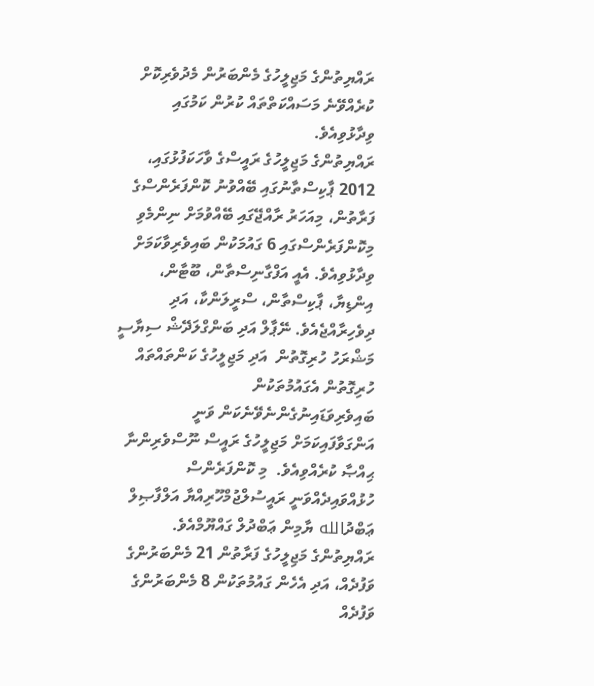ރައްޔިތުންގެ މަޖިލީހުގެ މެންބަރުން މެދުވެރިކޮށް ކުރެއްވޭނެ މަސައްކަތްތައް ކުރުން ކަމުގައި ވިދާޅުވިއެވެ.
ރައްޔިތުންގެ މަޖިލީހުގެ ރައީސްގެ ވާހަކަފުޅުގައި، 2012 ޕާކިސްތާނުގައި ބޭއްވުނު ކޮންފަރެންސްގެ ފަރާތުން، މިއަހަރު ރާއްޖޭގައި ބޭއްވުމަށް ނިންމެވި  މިކޮންފަރެންސްގައި 6 ގައުމަކުން ބައިވެރިވާކަމަށް ވިދާޅުވިއެވެ. އެއީ އަފްގާނިސްތާން، ބޫޓާން، އިންޑިޔާ، ޕާކިސްތާން، ސްރީލަންކާ، އަދި ދިވެހިރާއްޖެއެވެ. ނޭޕާލް އަދި ބަންގްލަދޭޝް ސިޔާސީ މަޝްރަހު ހުރިގޮތުން  އަދި މަޖިލީހުގެ ކަންތައްތައް ހުރިގޮތުން އެގައުމުތަކުން ބައިވެރިވަޑައިނުގެންނެވޭނެކަން ވަނީ އަންގަވާފައިކަމަށް މަޖިލީހުގެ ރައީސް ނޫސްވެރިންނާ ޙިއްޞާ ކުރެއްވިއެވެ.  މި ކޮންފަރެންސް ހުޅުއްވައިދެއްވަނީ ރައީސުލްޖުމްހޫރިއްޔާ އަލްފާޞިލް ޢަބްދުالله ޔާމިން ޢަބްދުލް ގައްޔޫމްއެވެ. ރައްޔިތުންގެ މަޖިލީހުގެ ފަރާތުން 21 މެންބަރުންގެ ވަފުދެއް، އަދި އެހެން ގައުމުތަކުން 8 މެންބަރުންގެ ވަފުދެއް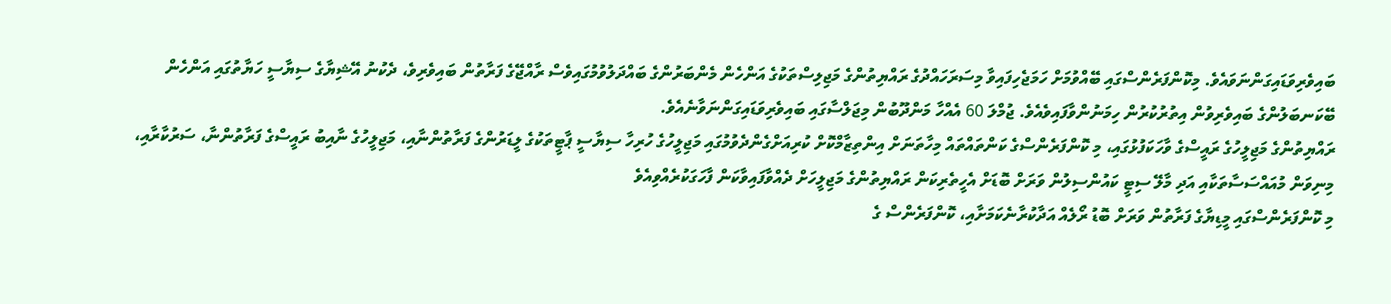ބައިވެރިވަޑައިގަންނަވައެވެ. މިކޮންފަރެންސްގައި ބޭއްވުމަށް ހަމަޖެހިފައިވާ މިސަރަހައްދުގެ ރައްޔިތުންގެ މަޖިލިސްތަކުގެ އަންހެން މެންބަރުންގެ ބައްދަލުވުމުގައިވެސް ރާއްޖޭގެ ފަރާތުން ބައިވެރިވެ، ދެކުނު އޭޝިޔާގެ ސިޔާސީ ހަޔާތުގައި އަންހެން ބޭކަނބަލުންގެ ބައިވެރިވުން އިތުރުކުރުން ހިމަނުންވާފައިވެއެވެ. ޖުމްލަ 60 އެއްހާ މަންދޫބުން މިޖަލްސާގައި ބައިވެރިވަޑައިގަންނަވާނެއެވެ.
ރައްޔިތުންގެ މަޖިލީހުގެ ރައީސްގެ ވާހަކަފުޅުގައި، މި ކޮންފަރެންސްގެ ކަންތައްތައް މިހާތަނަށް އިންތިޒާމްކޮށް ކުރިއަށްގެންދެވުމުގައި މަޖިލީހުގެ ހުރިހާ ސިޔާސީ ޕާޓީތަކުގެ ލީޑަރުންގެ ފަރާތުންނާއި، މަޖިލީހުގެ ނާއިބު ރައީސްގެ ފަރާތުންނާ، ސަރުކާރާއި، މިނިވަން މުއައްސަސާތަކާއި އަދި މާލޭ ސިޓީ ކައުންސިލުން ވަރަށް ބޮޑަށް އެހީތެރިކަން ރައްޔިތުންގެ މަޖިލީހަށް ދެއްވާފައިވާކަން ފާހަގަކުރެއްވިއެވެ
މި ކޮންފަރެންސްގައި މީޑިޔާގެ ފަރާތުން ވަރަށް ބޮޑު ރޯލެއް އަދާކުރާނެކަމަށާއި، ކޮންފަރެންސް ގެ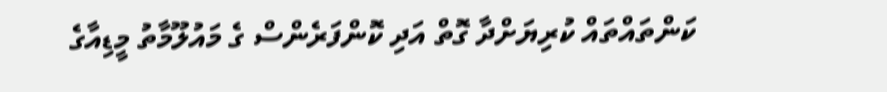ކަންތައްތައް ކުރިޔަށްދާ ގޮތް އަދި ކޮންފަރެންސް ގެ މައުލޫމާތު މީޑިއާގެ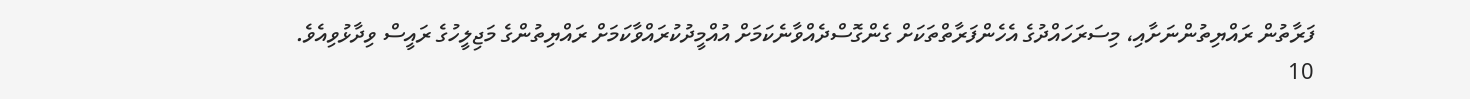ފަރާތުން ރައްޔިތުންނަށާއި، މިސަރަހައްދުގެ އެހެންފަރާތްތަކަށް ގެންގޮސްދެއްވާނެކަމަށް އުއްމީދުކުރައްވާކަމަށް ރައްޔިތުންގެ މަޖިލީހުގެ ރައީސް ވިދާޅުވިއެވެ.
10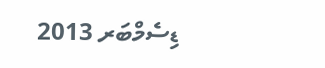ޑިސެމްބަރ 2013